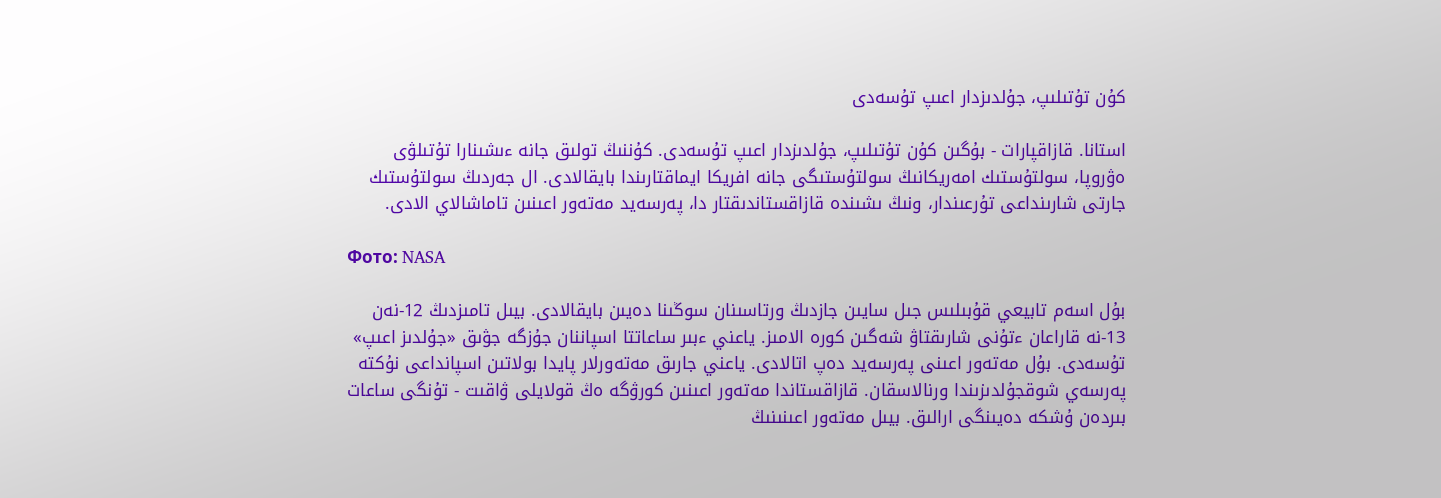كۇن تۇتىلىپ، جۇلدىزدار اعىپ تۇسەدى

استانا. قازاقپارات - بۇگىن كۇن تۇتىلىپ، جۇلدىزدار اعىپ تۇسەدى. كۇننىڭ تولىق جانە ءىشىنارا تۇتىلۋى ەۋروپا، سولتۇستىك امەريكانىڭ سولتۇستىگى جانە افريكا ايماقتارىندا بايقالادى. ال جەردىڭ سولتۇستىك جارتى شارىنداعى تۇرعىندار، ونىڭ ىشىندە قازاقستاندىقتار دا، پەرسەيد مەتەور اعىنىن تاماشالاي الادى.

Фото: NASA

بۇل اسەم تابيعي قۇبىلىس جىل سايىن جازدىڭ ورتاسىنان سوڭىنا دەيىن بايقالادى. بيىل تامىزدىڭ 12-نەن 13-نە قاراعان ءتۇنى شارىقتاۋ شەگىن كورە الامىز. ياعني ءبىر ساعاتتا اسپاننان جۇزگە جۋىق «جۇلدىز اعىپ» تۇسەدى. بۇل مەتەور اعىنى پەرسەيد دەپ اتالادى. ياعني جارىق مەتەورلار پايدا بولاتىن اسپانداعى نۇكتە پەرسەي شوقجۇلدىزىندا ورنالاسقان. قازاقستاندا مەتەور اعىنىن كورۋگە ەڭ قولايلى ۋاقىت - تۇنگى ساعات بىردەن ۇشكە دەيىنگى ارالىق. بيىل مەتەور اعىنىنىڭ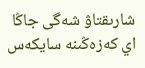شارىقتاۋ شەگى جاڭا اي كەزەڭىنە سايكەس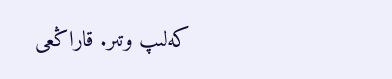كەلىپ وتىر. قاراڭعى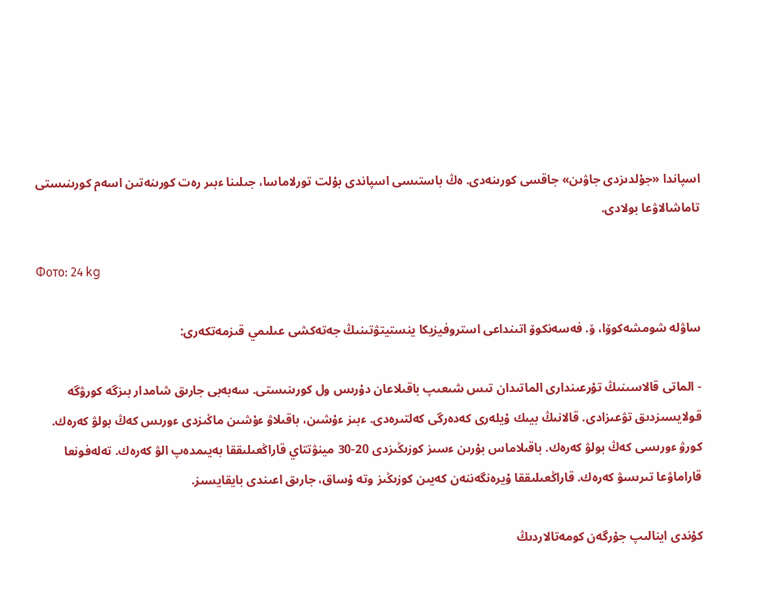اسپاندا «جۇلدىزدى جاۋىن» جاقسى كورىنەدى. ەڭ باستىسى اسپاندى بۇلت تورلاماسا، جىلىنا ءبىر رەت كورىنەتىن اسەم كورىنىستى تاماشالاۋعا بولادى.

Фото: 24 kg

ساۋلە شومشەكوۆا، ۆ. فەسەنكوۆ اتىنداعى استروفيزيكا ينستيتۋتىنىڭ جەتەكشى عىلىمي قىزمەتكەرى:

- الماتى قالاسىنىڭ تۇرعىندارى الماتىدان تىس شىعىپ باقىلاعان دۇرىس ول كورىنىستى. سەبەبى جارىق شامدار بىزگە كورۋگە قولايسىزدىق تۋعىزادى. قالانىڭ بيىك ۇيلەرى كەدەرگى كەلتىرەدى. ءبىز ءۇشىن، باقىلاۋ ءۇشىن ماڭىزدى ءورىس كەڭ بولۋ كەرەك. كورۋ ءورىسى كەڭ بولۋ كەرەك. باقىلاماس بۇرىن ءسىز كوزىڭىزدى 20-30 مينۋتتاي قاراڭعىلىققا بەيىمدەپ الۋ كەرەك. تەلەفونعا قاراماۋعا تىرىسۋ كەرەك. قاراڭعىلىققا ۇيرەنگەننەن كەيىن كوزىڭىز وتە ۇساق، جارىق اعىندى بايقايسىز.

كۇندى اينالىپ جۇرگەن كومەتالاردىڭ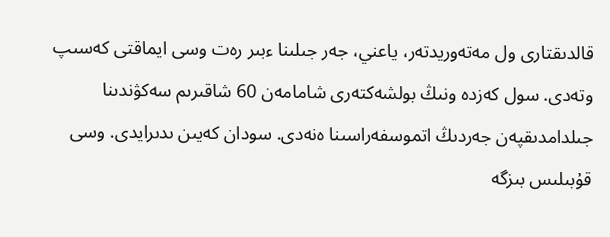قالدىقتارى ول مەتەوريدتەر، ياعني، جەر جىلىنا ءبىر رەت وسى ايماقتى كەسىپ وتەدى. سول كەزدە ونىڭ بولشەكتەرى شامامەن 60 شاقىرىم سەكۋندىنا جىلدامدىقپەن جەردىڭ اتموسفەراسىنا ەنەدى. سودان كەيىن ىدىرايدى. وسى قۇبىلىس بىزگە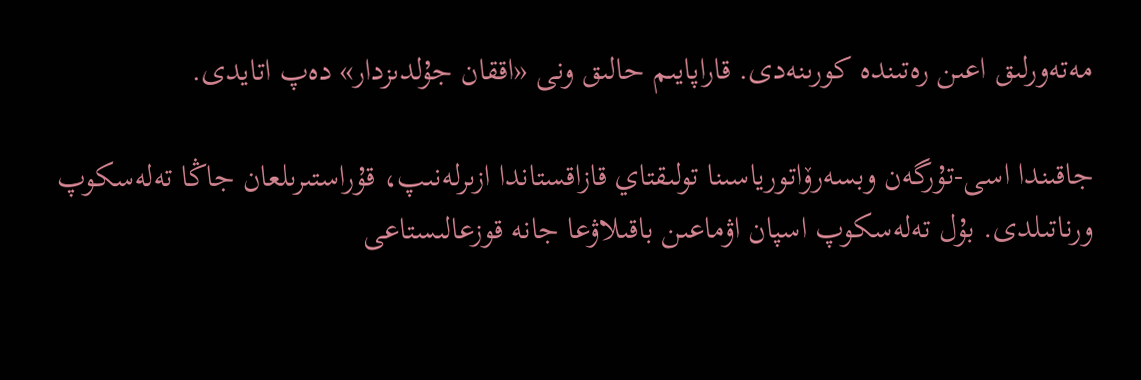مەتەورلىق اعىن رەتىندە كورىنەدى. قاراپايىم حالىق ونى «اققان جۇلدىزدار» دەپ اتايدى.

جاقىندا اسى-تۇرگەن وبسەرۆاتورياسىنا تولىقتاي قازاقستاندا ازىرلەنىپ، قۇراستىرىلعان جاڭا تەلەسكوپ ورناتىلدى. بۇل تەلەسكوپ اسپان اۋماعىن باقىلاۋعا جانە قوزعالىستاعى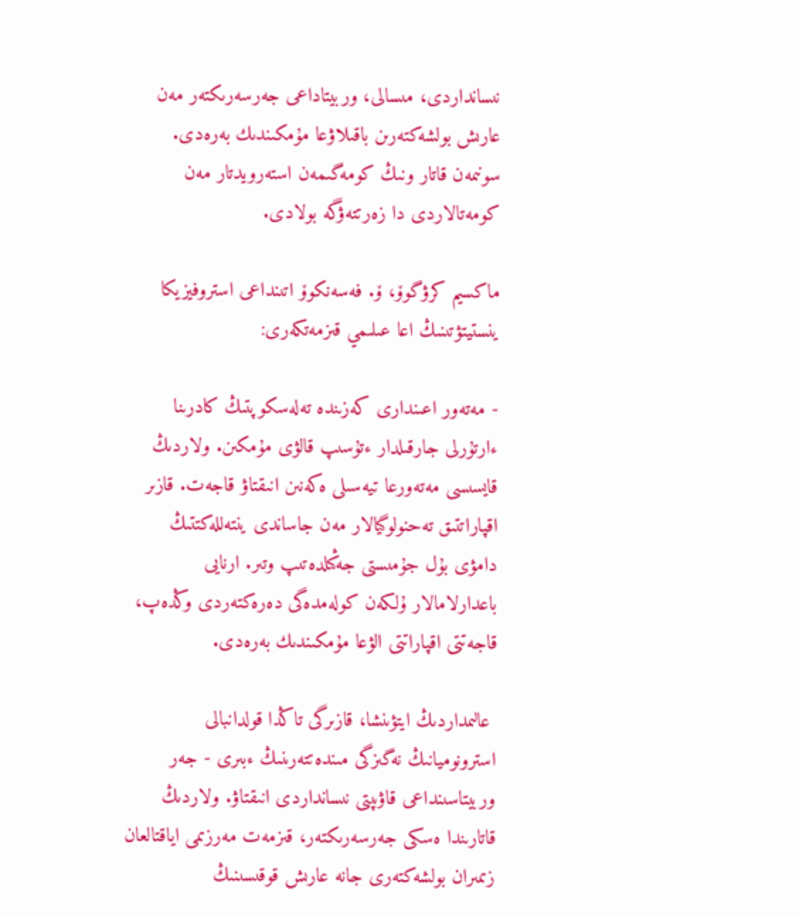نىسانداردى، مىسالى، وربيتاداعى جەرسەرىكتەر مەن عارىش بولشەكتەرىن باقىلاۋعا مۇمكىندىك بەرەدى. سونىمەن قاتار ونىڭ كومەگىمەن استەرويدتار مەن كومەتالاردى دا زەرتتەۋگە بولادى.

ماكسيم كرۋگوۆ، ۆ. فەسەنكوۆ اتىنداعى استروفيزيكا ينستيتۋتىنىڭ اعا عىلىمي قىزمەتكەرى:

- مەتەور اعىندارى كەزىندە تەلەسكوپتىڭ كادرىنا ءارتۇرلى جارقىلدار ءتۇسىپ قالۋى مۇمكىن. ولاردىڭ قايسىسى مەتەورعا تيەسىلى ەكەنىن انىقتاۋ قاجەت. قازىر اقپاراتتىق تەحنولوگيالار مەن جاساندى ينتەللەكتتىڭ دامۋى بۇل جۇمىستى جەڭىلدەتىپ وتىر. ارنايى باعدارلامالار ۇلكەن كولەمدەگى دەرەكتەردى وڭدەپ، قاجەتتى اقپاراتتى الۋعا مۇمكىندىك بەرەدى.

 عالىمداردىڭ ايتۋىنشا، قازىرگى تاڭدا قولدانبالى استرونوميانىڭ نەگىزگى مىندەتتەرىنىڭ ءبىرى - جەر وربيتاسىنداعى قاۋىپتى نىسانداردى انىقتاۋ. ولاردىڭ قاتارىندا ەسكى جەرسەرىكتەر، قىزمەت مەرزىمى اياقتالعان زىمىران بولشەكتەرى جانە عارىش قوقىسىنىڭ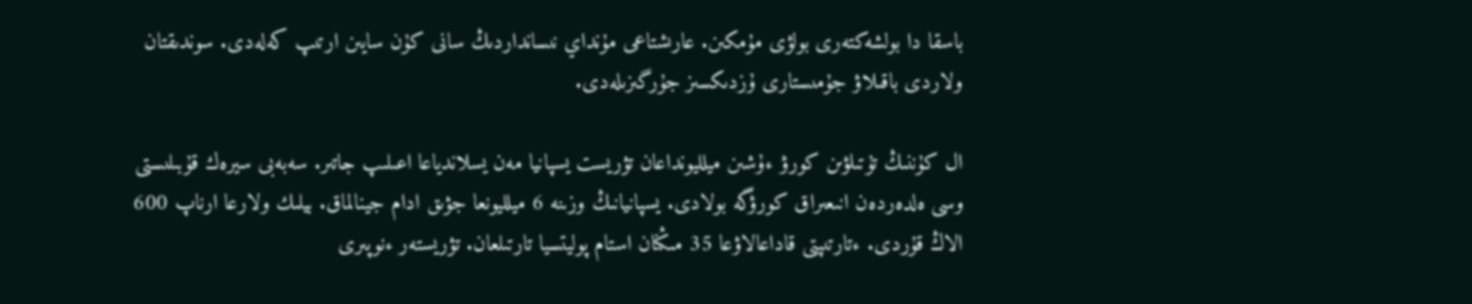باسقا دا بولشەكتەرى بولۋى مۇمكىن. عارىشتاعى مۇنداي نىسانداردىڭ سانى كۇن سايىن ارتىپ كەلەدى. سوندىقتان ولاردى باقىلاۋ جۇمىستارى ۇزدىكسىز جۇرگىزىلەدى.

ال كۇننىڭ تۇتىلۋىن كورۋ ءۇشىن ميلليونداعان تۋريست يسپانيا مەن يسلاندياعا اعىلىپ جاتىر. سەبەبى سيرەك قۇبىلىستى وسى ەلدەردەن انىعىراق كورۋگە بولادى. يسپانيانىڭ وزىنە 6 ميلليونعا جۋىق ادام جينالماق. بيلىك ولارعا ارناپ 600 الاڭ قۇردى. ءتارتىپتى قاداعالاۋعا 35 مىڭنان استام پوليتسيا تارتىلعان. تۋريستەر ءنوپىرى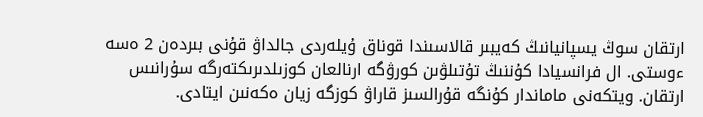ارتقان سوڭ يسپانيانىڭ كەيبىر قالاسىندا قوناق ۇيلەردى جالداۋ قۇنى بىردەن 2 ەسە ءوستى. ال فرانسيادا كۇننىڭ تۇتىلۋىن كورۋگە ارنالعان كوزىلدىرىكتەرگە سۇرانىس ارتقان. ويتكەنى ماماندار كۇنگە قۇرالسىز قاراۋ كوزگە زيان ەكەنىن ايتادى.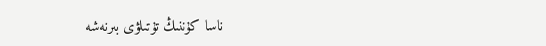ناسا كۇننىڭ تۇتىلۋى بىرنەشە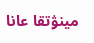مينۋتقا عانا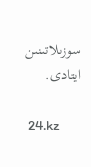سوزىلاتىنىن ايتادى.

 24.kz